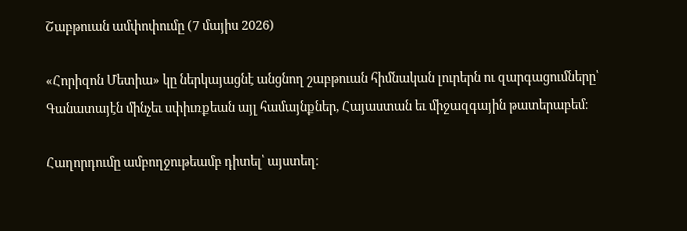Շաբթուան ամփոփումը (7 մայիս 2026)

«Հորիզոն Մետիա» կը ներկայացնէ անցնող շաբթուան հիմնական լուրերն ու զարգացումները՝ Գանատայէն մինչեւ սփիւռքեան այլ համայնքներ, Հայաստան եւ միջազգային թատերաբեմ։

Հաղորդումը ամբողջութեամբ դիտել՝ այստեղ։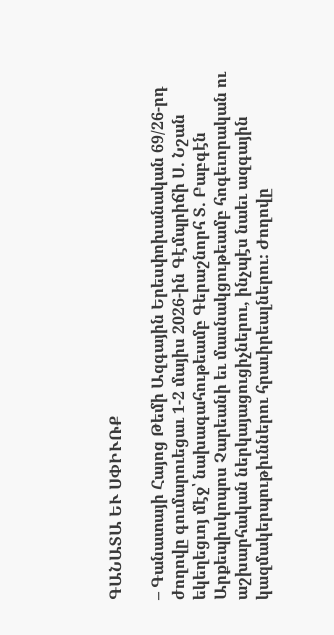ԳԱՆԱՏԱ ԵՒ ՍՓԻՒՌՔ

– Գանատայի Հայոց Թեմի Ազգային Երեսփոխանական 69/26-րդ ժողովը գումարուեցաւ 1-2 մայիս 2026-ին Գէմպրիճի Ս. Նշան եկեղեցւոյ մէջ՝ նախագահութեամբ Գերաշնորհ Տ. Բաբգէն Արքեպիսկոպոս Չարեանի եւ մասնակցութեամբ հոգեւորական ու աշխարհական ներկայացուցիչներու, ինչպէս նաեւ ազգային կազմակերպութիւններու հրաւիրեալներու։ Ժողովը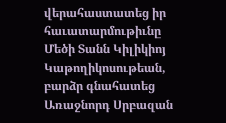վերահաստատեց իր հաւատարմութիւնը Մեծի Տանն Կիլիկիոյ Կաթողիկոսութեան, բարձր գնահատեց Առաջնորդ Սրբազան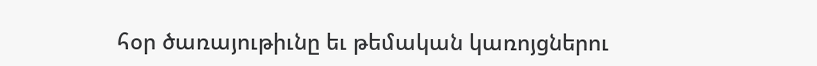հօր ծառայութիւնը եւ թեմական կառոյցներու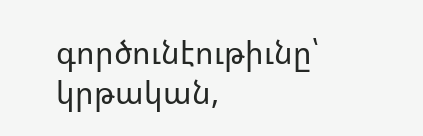գործունէութիւնը՝ կրթական,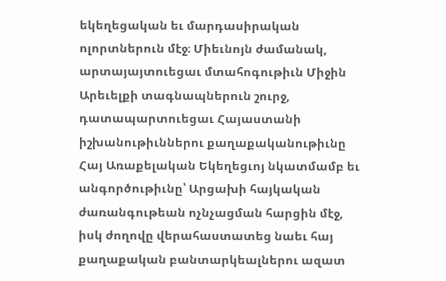եկեղեցական եւ մարդասիրական ոլորտներուն մէջ։ Միեւնոյն ժամանակ, արտայայտուեցաւ մտահոգութիւն Միջին Արեւելքի տագնապներուն շուրջ, դատապարտուեցաւ Հայաստանի իշխանութիւններու քաղաքականութիւնը Հայ Առաքելական Եկեղեցւոյ նկատմամբ եւ անգործութիւնը՝ Արցախի հայկական ժառանգութեան ոչնչացման հարցին մէջ, իսկ ժողովը վերահաստատեց նաեւ հայ քաղաքական բանտարկեալներու ազատ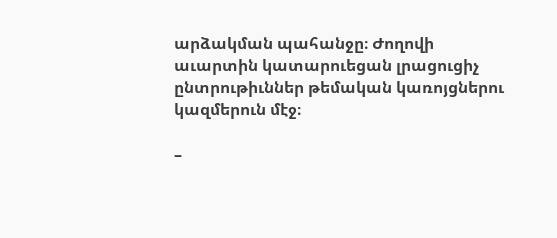արձակման պահանջը։ Ժողովի աւարտին կատարուեցան լրացուցիչ ընտրութիւններ թեմական կառոյցներու կազմերուն մէջ։

–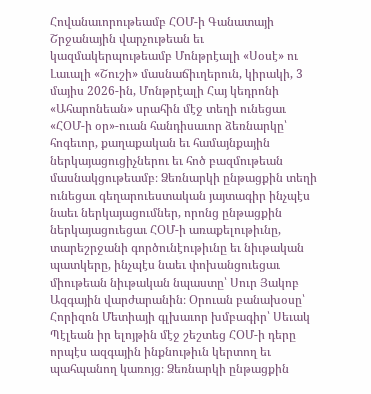Հովանաւորութեամբ ՀՕՄ-ի Գանատայի Շրջանային վարչութեան եւ կազմակերպութեամբ Մոնթրէալի «Սօսէ» ու Լաւալի «Շուշի» մասնաճիւղերուն, կիրակի, 3 մայիս 2026-ին, Մոնթրէալի Հայ կեդրոնի «Ահարոնեան» սրահին մէջ տեղի ունեցաւ «ՀՕՄ-ի օր»-ուան հանդիսաւոր ձեռնարկը՝ հոգեւոր, քաղաքական եւ համայնքային ներկայացուցիչներու եւ հոծ բազմութեան մասնակցութեամբ։ Ձեռնարկի ընթացքին տեղի ունեցաւ գեղարուեստական յայտագիր ինչպէս նաեւ ներկայացումներ, որոնց ընթացքին ներկայացուեցաւ ՀՕՄ-ի առաքելութիւնը, տարեշրջանի գործունէութիւնը եւ նիւթական պատկերը, ինչպէս նաեւ փոխանցուեցաւ միութեան նիւթական նպաստը՝ Սուր Յակոբ Ազգային վարժարանին։ Օրուան բանախօսը՝ Հորիզոն Մետիայի գլխաւոր խմբագիր՝ Սեւակ Պէլեան իր ելոյթին մէջ շեշտեց ՀՕՄ-ի դերը որպէս ազգային ինքնութիւն կերտող եւ պահպանող կառոյց։ Ձեռնարկի ընթացքին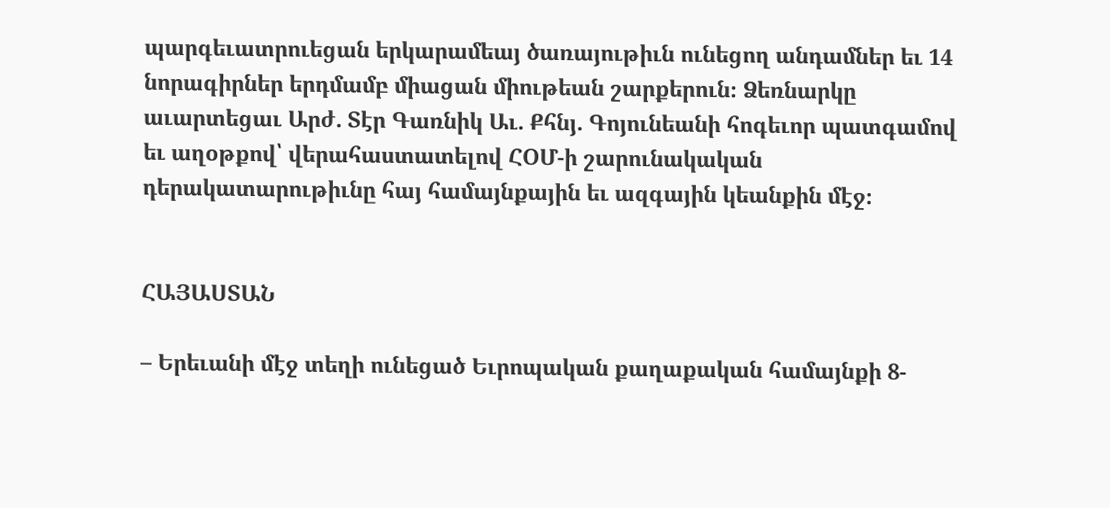պարգեւատրուեցան երկարամեայ ծառայութիւն ունեցող անդամներ եւ 14 նորագիրներ երդմամբ միացան միութեան շարքերուն։ Ձեռնարկը աւարտեցաւ Արժ. Տէր Գառնիկ Աւ. Քհնյ. Գոյունեանի հոգեւոր պատգամով եւ աղօթքով՝ վերահաստատելով ՀՕՄ-ի շարունակական դերակատարութիւնը հայ համայնքային եւ ազգային կեանքին մէջ։


ՀԱՅԱՍՏԱՆ

– Երեւանի մէջ տեղի ունեցած Եւրոպական քաղաքական համայնքի 8-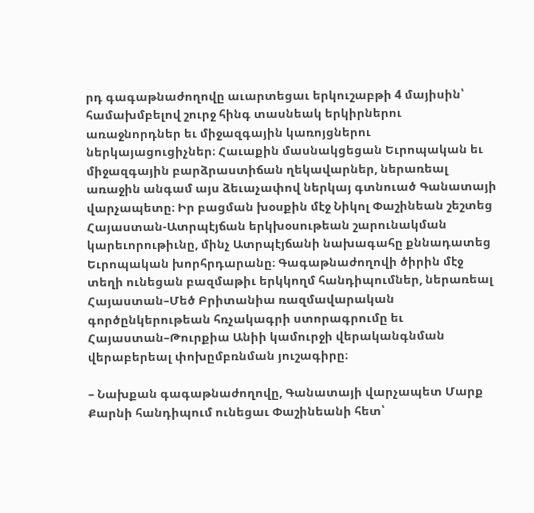րդ գագաթնաժողովը աւարտեցաւ երկուշաբթի 4 մայիսին՝ համախմբելով շուրջ հինգ տասնեակ երկիրներու առաջնորդներ եւ միջազգային կառոյցներու ներկայացուցիչներ։ Հաւաքին մասնակցեցան Եւրոպական եւ միջազգային բարձրաստիճան ղեկավարներ, ներառեալ առաջին անգամ այս ձեւաչափով ներկայ գտնուած Գանատայի վարչապետը։ Իր բացման խօսքին մէջ Նիկոլ Փաշինեան շեշտեց Հայաստան-Ատրպէյճան երկխօսութեան շարունակման կարեւորութիւնը, մինչ Ատրպէյճանի նախագահը քննադատեց Եւրոպական խորհրդարանը։ Գագաթնաժողովի ծիրին մէջ տեղի ունեցան բազմաթիւ երկկողմ հանդիպումներ, ներառեալ Հայաստան–Մեծ Բրիտանիա ռազմավարական գործընկերութեան հռչակագրի ստորագրումը եւ Հայաստան–Թուրքիա Անիի կամուրջի վերականգնման վերաբերեալ փոխըմբռնման յուշագիրը։

– Նախքան գագաթնաժողովը, Գանատայի վարչապետ Մարք Քարնի հանդիպում ունեցաւ Փաշինեանի հետ՝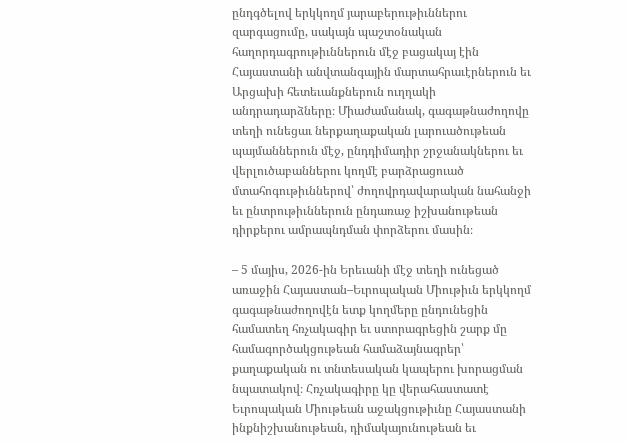ընդգծելով երկկողմ յարաբերութիւններու զարգացումը, սակայն պաշտօնական հաղորդագրութիւններուն մէջ բացակայ էին Հայաստանի անվտանգային մարտահրաւէրներուն եւ Արցախի հետեւանքներուն ուղղակի անդրադարձները։ Միաժամանակ, գագաթնաժողովը տեղի ունեցաւ ներքաղաքական լարուածութեան պայմաններուն մէջ, ընդդիմադիր շրջանակներու եւ վերլուծաբաններու կողմէ բարձրացուած մտահոգութիւններով՝ ժողովրդավարական նահանջի եւ ընտրութիւններուն ընդառաջ իշխանութեան դիրքերու ամրապնդման փորձերու մասին։

– 5 մայիս, 2026-ին Երեւանի մէջ տեղի ունեցած առաջին Հայաստան–Եւրոպական Միութիւն երկկողմ գագաթնաժողովէն ետք կողմերը ընդունեցին համատեղ հռչակագիր եւ ստորագրեցին շարք մը համագործակցութեան համաձայնագրեր՝ քաղաքական ու տնտեսական կապերու խորացման նպատակով։ Հռչակագիրը կը վերահաստատէ Եւրոպական Միութեան աջակցութիւնը Հայաստանի ինքնիշխանութեան, դիմակայունութեան եւ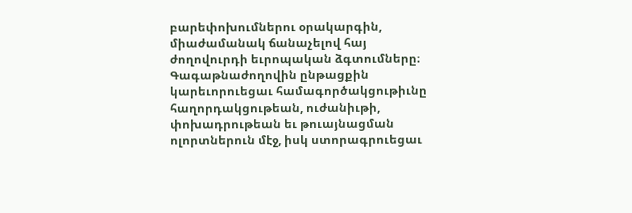բարեփոխումներու օրակարգին, միաժամանակ ճանաչելով հայ ժողովուրդի եւրոպական ձգտումները։ Գագաթնաժողովին ընթացքին կարեւորուեցաւ համագործակցութիւնը հաղորդակցութեան, ուժանիւթի, փոխադրութեան եւ թուայնացման ոլորտներուն մէջ, իսկ ստորագրուեցաւ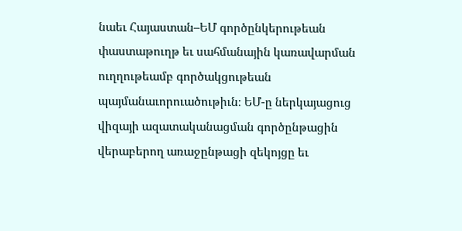նաեւ Հայաստան–ԵՄ գործընկերութեան փաստաթուղթ եւ սահմանային կառավարման ուղղութեամբ գործակցութեան պայմանաւորուածութիւն։ ԵՄ-ը ներկայացուց վիզայի ազատականացման գործընթացին վերաբերող առաջընթացի զեկոյցը եւ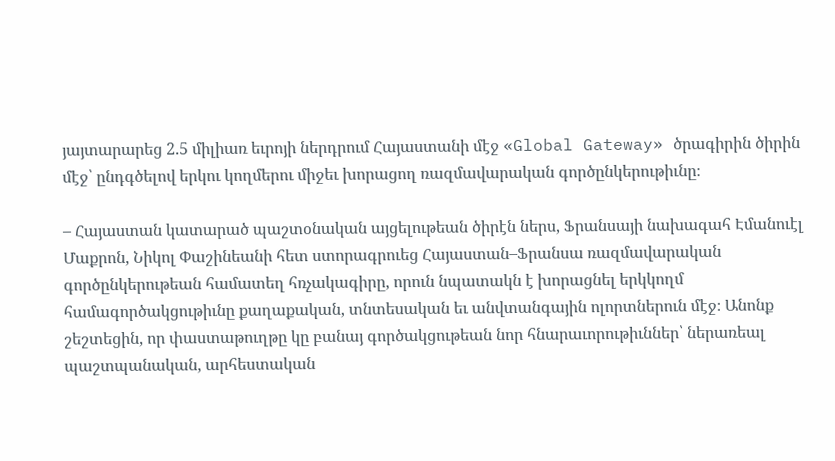յայտարարեց 2.5 միլիառ եւրոյի ներդրում Հայաստանի մէջ «Global Gateway» ծրագիրին ծիրին մէջ՝ ընդգծելով երկու կողմերու միջեւ խորացող ռազմավարական գործընկերութիւնը։

– Հայաստան կատարած պաշտօնական այցելութեան ծիրէն ներս, Ֆրանսայի նախագահ Էմանուէլ Մաքրոն, Նիկոլ Փաշինեանի հետ ստորագրուեց Հայաստան–Ֆրանսա ռազմավարական գործընկերութեան համատեղ հռչակագիրը, որուն նպատակն է խորացնել երկկողմ համագործակցութիւնը քաղաքական, տնտեսական եւ անվտանգային ոլորտներուն մէջ։ Անոնք շեշտեցին, որ փաստաթուղթը կը բանայ գործակցութեան նոր հնարաւորութիւններ՝ ներառեալ պաշտպանական, արհեստական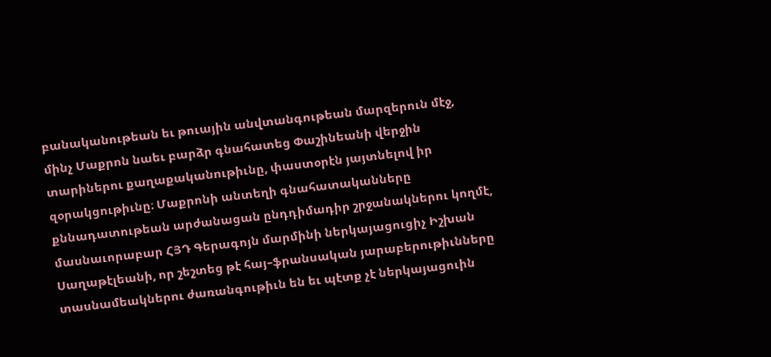բանականութեան եւ թուային անվտանգութեան մարզերուն մէջ, մինչ Մաքրոն նաեւ բարձր գնահատեց Փաշինեանի վերջին տարիներու քաղաքականութիւնը, փաստօրէն յայտնելով իր զօրակցութիւնը։ Մաքրոնի անտեղի գնահատականները քննադատութեան արժանացան ընդդիմադիր շրջանակներու կողմէ, մասնաւորաբար ՀՅԴ Գերագոյն մարմինի ներկայացուցիչ Իշխան Սաղաթէլեանի, որ շեշտեց թէ հայ–ֆրանսական յարաբերութիւնները տասնամեակներու ժառանգութիւն են եւ պէտք չէ ներկայացուին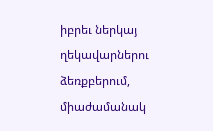իբրեւ ներկայ ղեկավարներու ձեռքբերում, միաժամանակ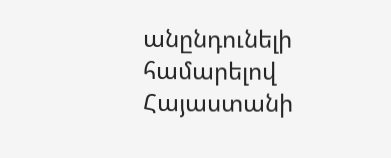անընդունելի համարելով Հայաստանի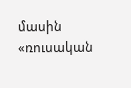մասին «ռուսական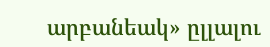արբանեակ» ըլլալու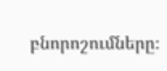բնորոշումները։